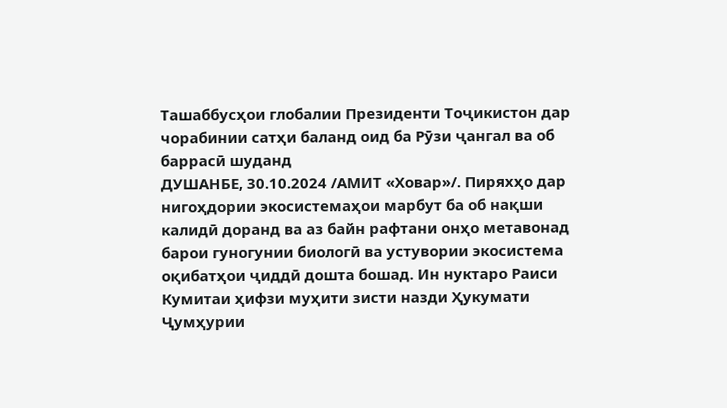Ташаббусҳои глобалии Президенти Тоҷикистон дар чорабинии сатҳи баланд оид ба Рӯзи ҷангал ва об баррасӣ шуданд
ДУШАНБЕ, 30.10.2024 /АМИТ «Ховар»/. Пиряхҳо дар нигоҳдории экосистемаҳои марбут ба об нақши калидӣ доранд ва аз байн рафтани онҳо метавонад барои гуногунии биологӣ ва устувории экосистема оқибатҳои ҷиддӣ дошта бошад. Ин нуктаро Раиси Кумитаи ҳифзи муҳити зисти назди Ҳукумати Ҷумҳурии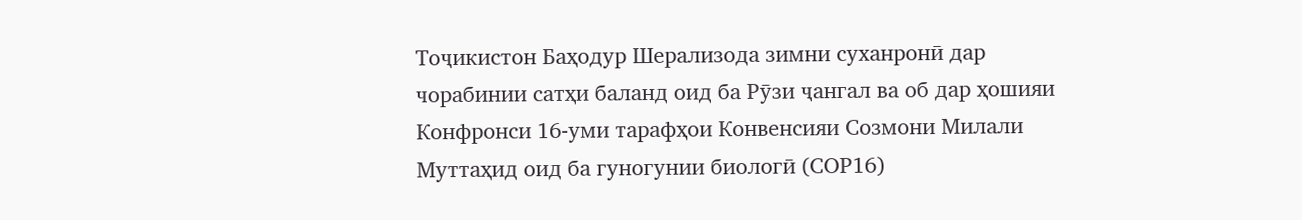Тоҷикистон Баҳодур Шерализода зимни суханронӣ дар чорабинии сатҳи баланд оид ба Рӯзи ҷангал ва об дар ҳошияи Конфронси 16-уми тарафҳои Конвенсияи Созмони Милали Муттаҳид оид ба гуногунии биологӣ (СОР16)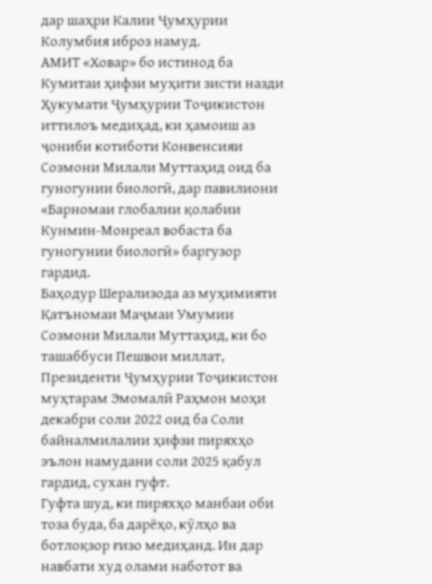дар шаҳри Калии Ҷумҳурии Колумбия иброз намуд.
АМИТ «Ховар» бо истинод ба Кумитаи ҳифзи муҳити зисти назди Ҳукумати Ҷумҳурии Тоҷикистон иттилоъ медиҳад, ки ҳамоиш аз ҷониби котиботи Конвенсияи Созмони Милали Муттаҳид оид ба гуногунии биологӣ, дар павилиони «Барномаи глобалии қолабии Кунмин-Монреал вобаста ба гуногунии биологӣ» баргузор гардид.
Баҳодур Шерализода аз муҳимияти Қатъномаи Маҷмаи Умумии Созмони Милали Муттаҳид, ки бо ташаббуси Пешвои миллат, Президенти Ҷумҳурии Тоҷикистон муҳтарам Эмомалӣ Раҳмон моҳи декабри соли 2022 оид ба Соли байналмилалии ҳифзи пиряхҳо эълон намудани соли 2025 қабул гардид, сухан гуфт.
Гуфта шуд, ки пиряхҳо манбаи оби тоза буда, ба дарёҳо, кӯлҳо ва ботлоқзор ғизо медиҳанд. Ин дар навбати худ олами наботот ва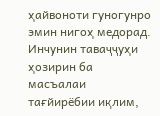ҳайвоноти гуногунро эмин нигоҳ медорад.
Инчунин таваҷҷуҳи ҳозирин ба масъалаи тағйирёбии иқлим,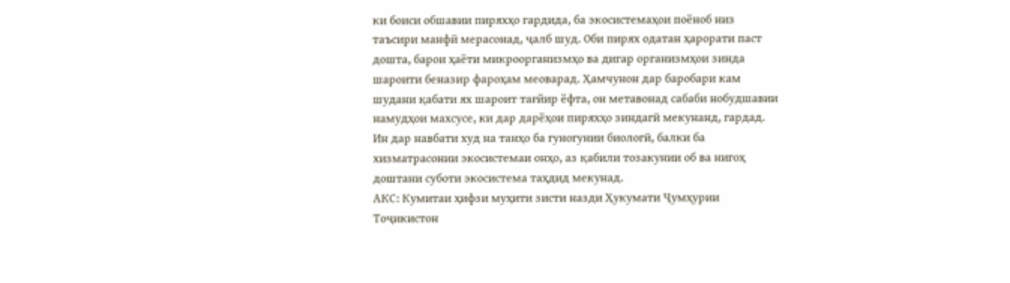ки боиси обшавии пиряхҳо гардида, ба экосистемаҳои поёноб низ таъсири манфӣ мерасонад, ҷалб шуд. Оби пирях одатан ҳарорати паст дошта, барои ҳаёти микроорганизмҳо ва дигар организмҳои зинда шароити беназир фароҳам меоварад. Ҳамчунон дар баробари кам шудани қабати ях шароит тағйир ёфта, он метавонад сабаби нобудшавии намудҳои махсусе, ки дар дарёҳои пиряхҳо зиндагӣ мекунанд, гардад. Ин дар навбати худ на танҳо ба гуногунии биологӣ, балки ба хизматрасонии экосистемаи онҳо, аз қабили тозакунии об ва нигоҳ доштани суботи экосистема таҳдид мекунад.
АКС: Кумитаи ҳифзи муҳити зисти назди Ҳукумати Ҷумҳурии Тоҷикистон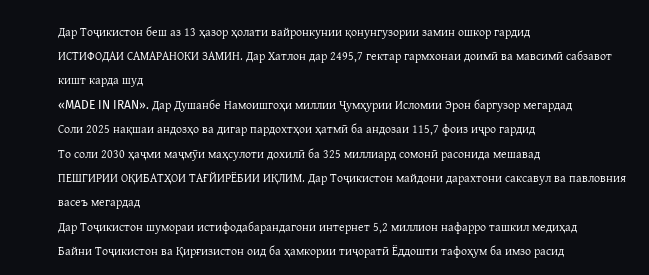Дар Тоҷикистон беш аз 13 ҳазор ҳолати вайронкунии қонунгузории замин ошкор гардид
ИСТИФОДАИ САМАРАНОКИ ЗАМИН. Дар Хатлон дар 2495,7 гектар гармхонаи доимӣ ва мавсимӣ сабзавот кишт карда шуд
«MADE IN IRAN». Дар Душанбе Намоишгоҳи миллии Ҷумҳурии Исломии Эрон баргузор мегардад
Соли 2025 нақшаи андозҳо ва дигар пардохтҳои ҳатмӣ ба андозаи 115,7 фоиз иҷро гардид
То соли 2030 ҳаҷми маҷмӯи маҳсулоти дохилӣ ба 325 миллиард сомонӣ расонида мешавад
ПЕШГИРИИ ОҚИБАТҲОИ ТАҒЙИРЁБИИ ИҚЛИМ. Дар Тоҷикистон майдони дарахтони саксавул ва павловния васеъ мегардад
Дар Тоҷикистон шумораи истифодабарандагони интернет 5,2 миллион нафарро ташкил медиҳад
Байни Тоҷикистон ва Қирғизистон оид ба ҳамкории тиҷоратӣ Ёддошти тафоҳум ба имзо расид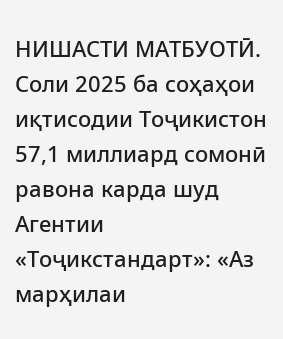НИШАСТИ МАТБУОТӢ. Соли 2025 ба соҳаҳои иқтисодии Тоҷикистон 57,1 миллиард сомонӣ равона карда шуд
Агентии «Тоҷикстандарт»: «Аз марҳилаи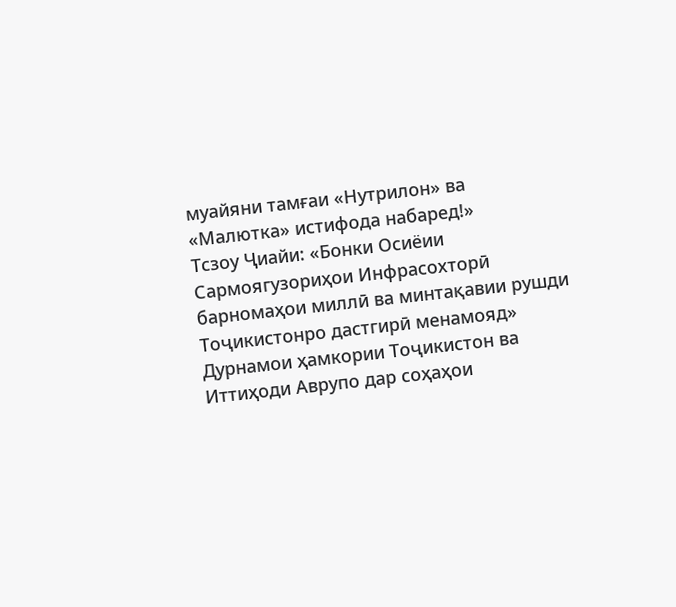муайяни тамғаи «Нутрилон» ва «Малютка» истифода набаред!»
Тсзоу Ҷиайи: «Бонки Осиёии Сармоягузориҳои Инфрасохторӣ барномаҳои миллӣ ва минтақавии рушди Тоҷикистонро дастгирӣ менамояд»
Дурнамои ҳамкории Тоҷикистон ва Иттиҳоди Аврупо дар соҳаҳои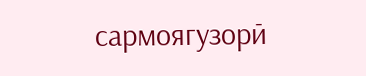сармоягузорӣ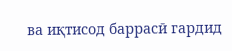ва иқтисод баррасӣ гардид